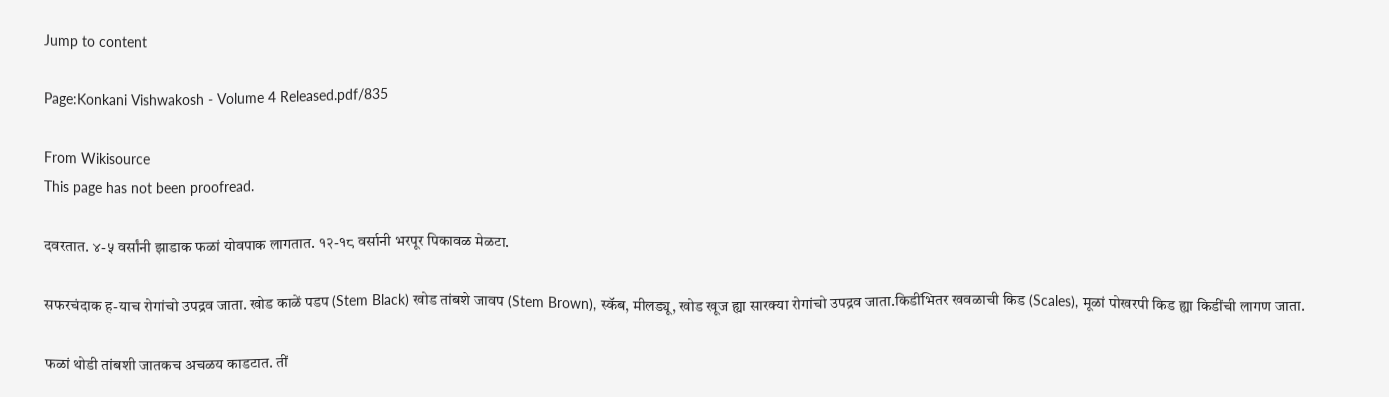Jump to content

Page:Konkani Vishwakosh - Volume 4 Released.pdf/835

From Wikisource
This page has not been proofread.

दवरतात. ४-५ वर्सांनी झाडाक फळां योवपाक लागतात. १२-१८ वर्सानी भरपूर पिकावळ मेळटा.

सफरचंदाक ह-याच रोगांचो उपद्रव जाता. खोड काळें पडप (Stem Black) खोड तांबशे जावप (Stem Brown), स्कॅब, मीलड्यू, खोड खूज ह्या सारक्या रोगांचो उपद्रव जाता.किडींभितर खवळाची किड (Scales), मूळां पोखरपी किड ह्या किडींची लागण जाता.

फळां थोडी तांबशी जातकच अचळय काडटात. तीं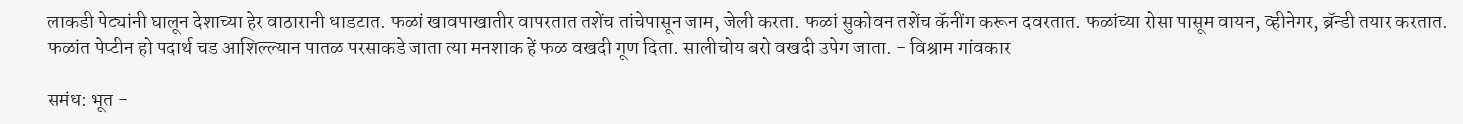लाकडी पेट्यांनी घालून देशाच्या हेर वाठारानी धाडटात. फळां खावपाखातीर वापरतात तशेंच तांचेपासून जाम, जेली करता. फळां सुकोवन तशेंच कॅनींग करून दवरतात. फळांच्या रोसा पासूम वायन, व्हीनेगर, ब्रॅन्डी तयार करतात. फळांत पेप्टीन हो पदार्थ चड आशिल्ल्यान पातळ परसाकडे जाता त्या मनशाक हें फळ वखदी गूण दिता. सालीचोय बरो वखदी उपेग जाता. - विश्राम गांवकार

समंध: भूत -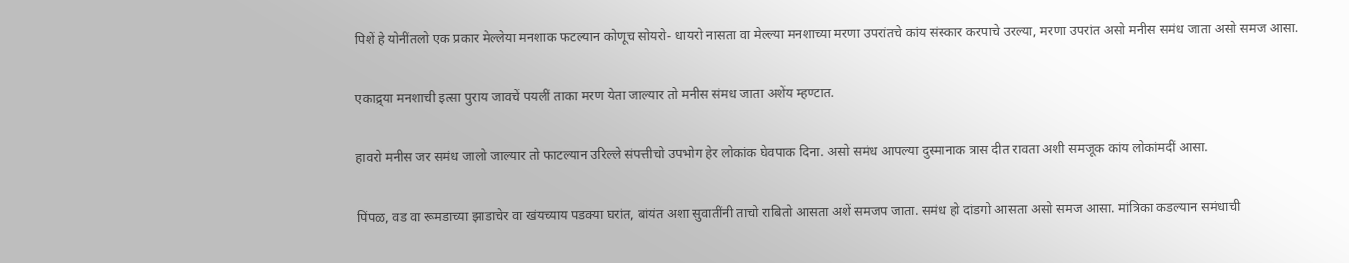पिशें हे योनींतलो एक प्रकार मेल्लेया मनशाक फटल्यान कोणूच सोयरो- धायरो नासता वा मेल्ल्या मनशाच्या मरणा उपरांतचे कांय संस्कार करपाचे उरल्या, मरणा उपरांत असो मनीस समंध जाता असो समज आसा.

एकाद्र्या मनशाची इत्सा पुराय जावचें पयलीं ताका मरण येता जाल्यार तो मनीस संमध जाता अशेंय म्हण्टात.

हावरो मनीस जर समंध जालो जाल्यार तो फाटल्यान उरिल्ले संपत्तीचो उपभोग हेर लोकांक घेवपाक दिना. असो समंध आपल्या दुस्मानाक त्रास दीत रावता अशी समजूक कांय लोकांमदीं आसा.

पिंपळ, वड वा रूमडाच्या झाडाचेर वा खंयच्याय पडक्या घरांत, बांयंत अशा सुवातींनी ताचो राबितो आसता अशें समजप जाता. समंध हो दांडगो आसता असो समज आसा. मांत्रिका कडल्यान समंधाची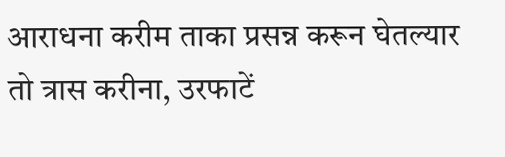आराधना करीम ताका प्रसन्न करून घेतल्यार तो त्रास करीना, उरफाटें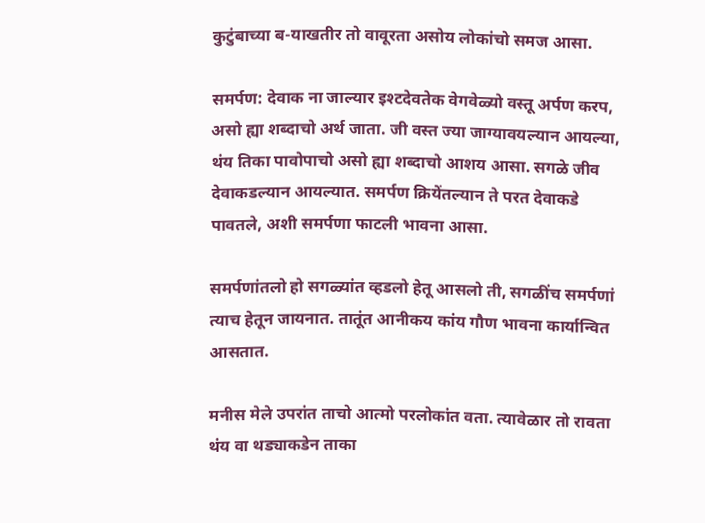कुटुंबाच्या ब-याखतीर तो वावूरता असोय लोकांचो समज आसा.

समर्पण: देवाक ना जाल्यार इश्टदेवतेक वेगवेळ्यो वस्तू अर्पण करप, असो ह्या शब्दाचो अर्थ जाता. जी वस्त ज्या जाग्यावयल्यान आयल्या, थंय तिका पावोपाचो असो ह्या शब्दाचो आशय आसा. सगळे जीव देवाकडल्यान आयल्यात. समर्पण क्रियेंतल्यान ते परत देवाकडे पावतले, अशी समर्पणा फाटली भावना आसा.

समर्पणांतलो हो सगळ्यांत व्हडलो हेतू आसलो ती, सगळींच समर्पणां त्याच हेतून जायनात. तातूंत आनीकय कांय गौण भावना कार्यान्वित आसतात.

मनीस मेले उपरांत ताचो आत्मो परलोकांत वता. त्यावेळार तो रावता थंय वा थड्याकडेन ताका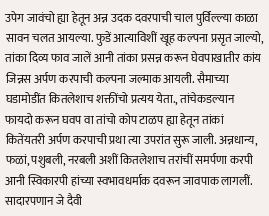उपेग जावंचो ह्या हेतून अन्न उदक दवरपाची चाल पुर्विल्ल्या काळा सावन चलत आयल्या. फुडें आत्याविशीं खूह कल्पना प्रसृत जाल्यो, तांका दिव्य फाव जालें आनी तांका प्रसन्न करून घेवपाखातीर कांय जिन्नस अर्पण करपाची कल्पना जल्माक आयली. सैमाच्या घडामोडींत कितलेशाच शक्तींचो प्रत्यय येता., तांचेकडल्यान फायदो करून घवप वा तांचो कोप टाळप ह्या हेतून तांकां कितेंयतरी अर्पण करपाची प्रथा त्या उपरांत सुरू जाली. अन्नधान्य, फळां, पशुबली, नरबली अशीं कितलेशाच तरांचीं समर्पणा करपी आनी स्विकारपी हांच्या स्वभावधर्माक दवरून जावपाक लागलीं. सादारपणान जे दैवी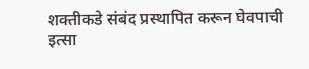शक्तीकडे संबंद प्रस्थापित करून घेवपाची इत्सा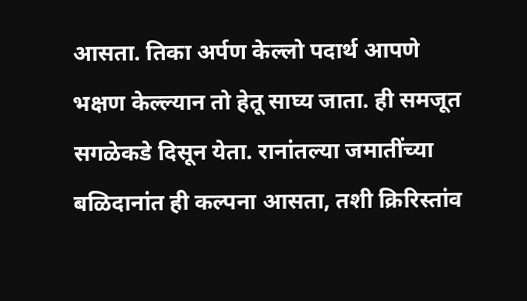आसता. तिका अर्पण केल्लो पदार्थ आपणे भक्षण केल्ल्यान तो हेतू साघ्य जाता. ही समजूत सगळेकडे दिसून येता. रानांतल्या जमातींच्या बळिदानांत ही कल्पना आसता, तशी क्रिरिस्तांव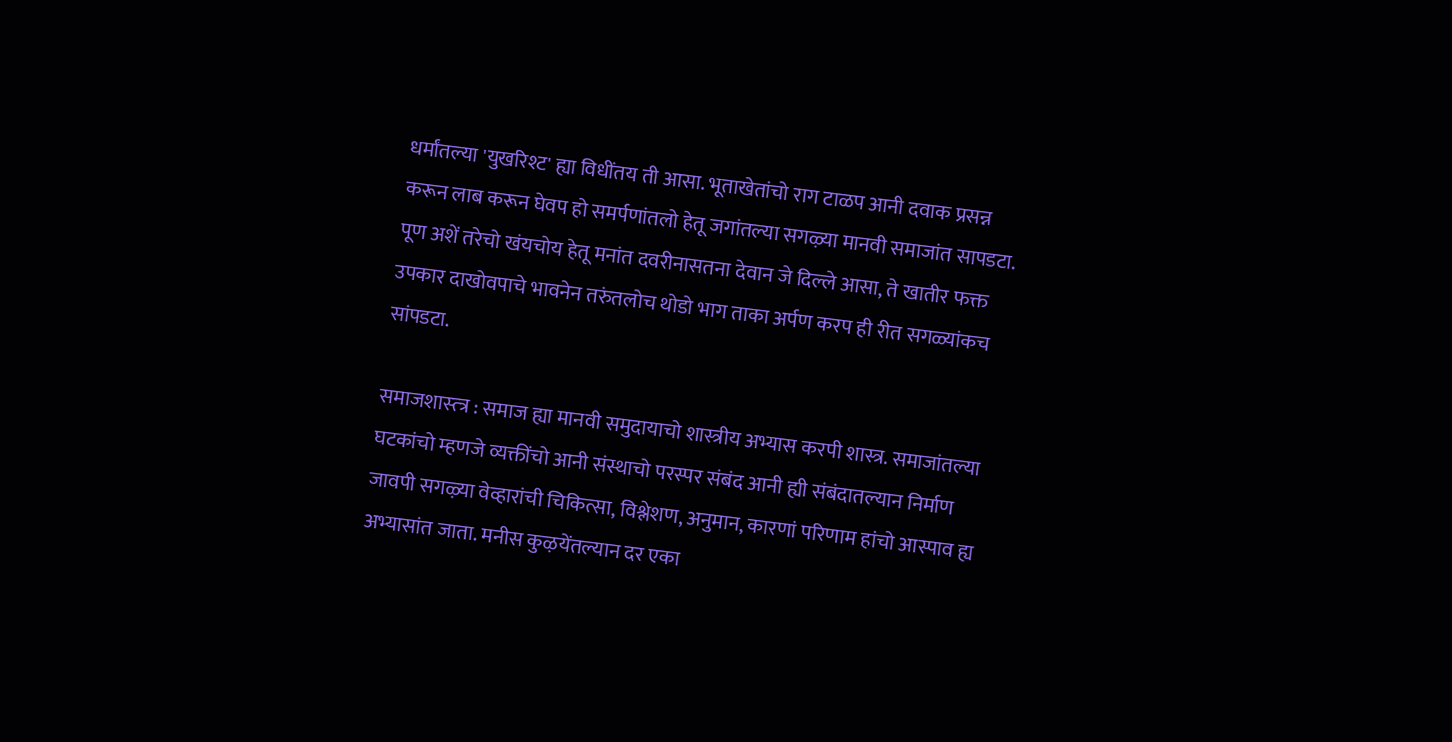धर्मांतल्या 'युखरिश्ट' ह्या विधींतय ती आसा. भूताखेतांचो राग टाळप आनी दवाक प्रसन्न करून लाब करून घेवप हो समर्पणांतलो हेतू जगांतल्या सगऴ्या मानवी समाजांत सापडटा. पूण अशें तरेचो खंयचोय हेतू मनांत दवरीनासतना देवान जे दिल्ले आसा, ते खातीर फक्त उपकार दाखोवपाचे भावनेन तरुंतलोच थोडो भाग ताका अर्पण करप ही रीत सगळ्यांकच सांपडटा.

समाजशास्त्त्र : समाज ह्या मानवी समुदायाचो शास्त्रीय अभ्यास करपी शास्त्र. समाजांतल्या घटकांचो म्हणजे व्यक्तींचो आनी संस्थाचो परस्पर संबंद आनी ह्यी संबंदातल्यान निर्माण जावपी सगऴ्या वेव्हारांची चिकित्सा, विश्लेशण, अनुमान, कारणां परिणाम हांचो आस्पाव ह्य अभ्यासांत जाता. मनीस कुऴयेंतल्यान दर एका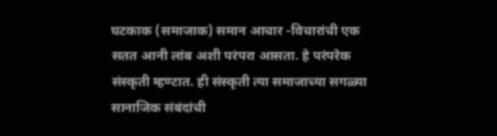घटकाक (समाजाक) समान आचार -विचारांची एक सतत आनी लांब अशी परंपरा आसता. हे परंपरेक संस्कृती म्हण्टात. ही संस्कृती त्या समाजाच्या सगळ्या सानाजिक संबंदांची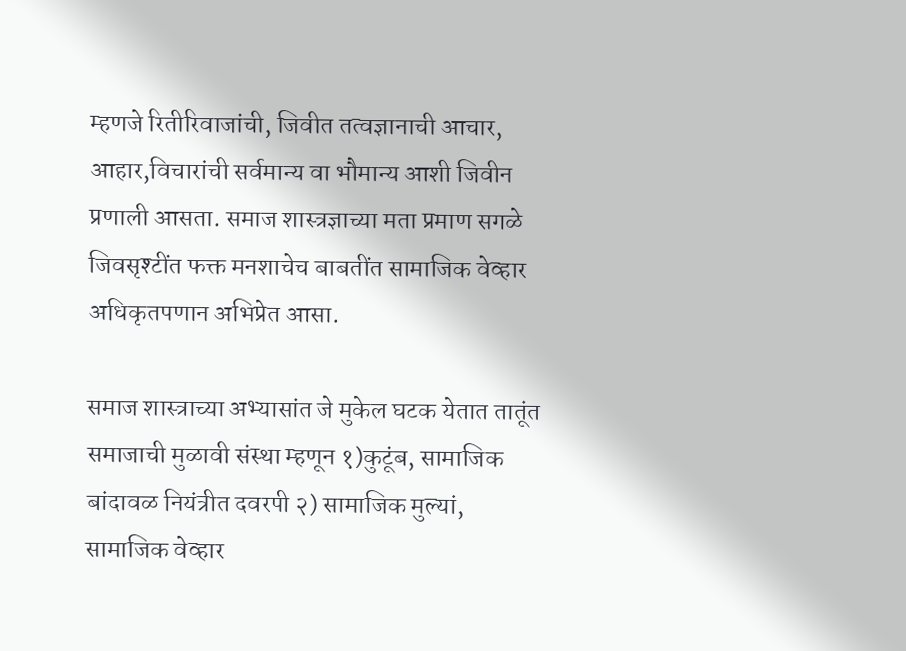म्हणजे रितीरिवाजांची, जिवीत तत्वज्ञानाची आचार, आहार,विचारांची सर्वमान्य वा भौमान्य आशी जिवीन प्रणाली आसता. समाज शास्त्रज्ञाच्या मता प्रमाण सगळे जिवसृश्टींत फक्त मनशाचेच बाबतींत सामाजिक वेव्हार अधिकृतपणान अभिप्रेत आसा.

समाज शास्त्राच्या अभ्यासांत जे मुकेल घटक येतात तातूंत समाजाची मुळावी संस्था म्हणून १)कुटूंब, सामाजिक बांदावळ नियंत्रीत दवरपी २) सामाजिक मुल्यां, सामाजिक वेव्हार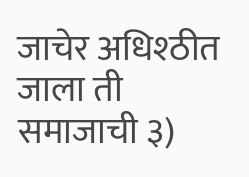जाचेर अधिश्ठीत जाला ती समाजाची ३)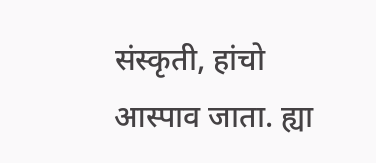संस्कृती, हांचो आस्पाव जाता. ह्या